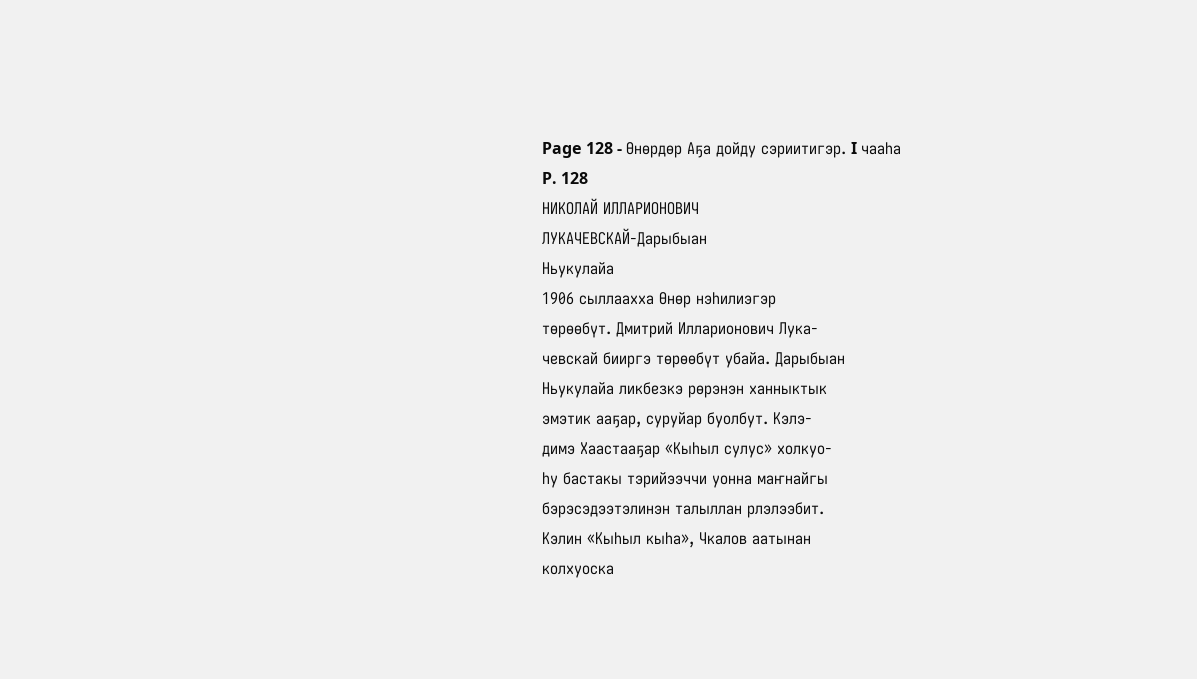Page 128 - Өнөрдөр Аҕа дойду сэриитигэр. I чааһа
P. 128
НИКОЛАЙ ИЛЛАРИОНОВИЧ
ЛУКАЧЕВСКАЙ-Дарыбыан
Ньукулайа
1906 сыллаахха Өнөр нэһилиэгэр
төрөөбүт. Дмитрий Илларионович Лука-
чевскай бииргэ төрөөбүт убайа. Дарыбыан
Ньукулайа ликбезкэ рөрэнэн ханныктык
эмэтик ааҕар, суруйар буолбут. Кэлэ-
димэ Хаастааҕар «Кыһыл сулус» холкуо-
һу бастакы тэрийээччи уонна маҥнайгы
бэрэсэдээтэлинэн талыллан рлэлээбит.
Кэлин «Кыһыл кыһа», Чкалов аатынан
колхуоска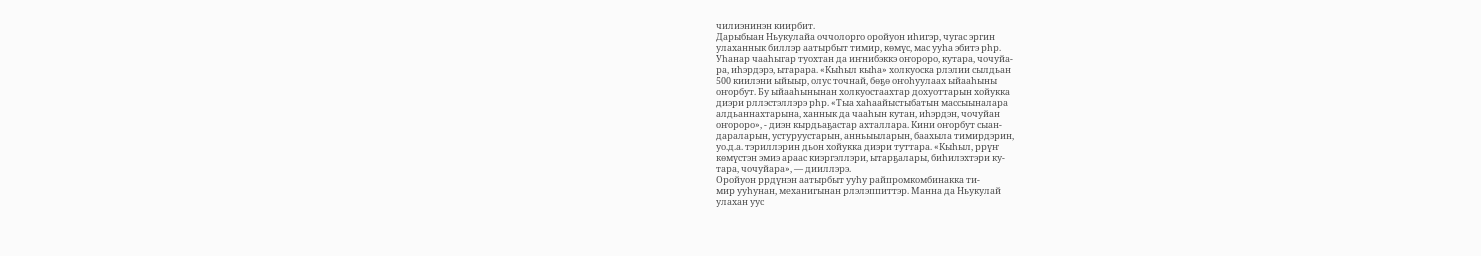чилиэнинэн киирбит.
Дарыбыан Ньукулайа оччолорго оройуон иһигэр, чугас эргин
улаханнык биллэр аатырбыт тимир, көмүс, мас ууһа эбитэ рһр.
Уһанар чааһыгар туохтан да иҥнибэккэ оҥороро, кутара, чочуйа-
ра, иһэрдэрэ, ытарара. «Кыһыл кыһа» холкуоска рлэлии сылдьан
500 киилэни ыйыыр, олус точнай, бөҕө оҥоһуулаах ыйааһыны
оҥорбут. Бу ыйааһынынан холкуостаахтар дохуоттарын хойукка
диэри рллэстэллэрэ рһр. «Тыа хаһаайыстыбатын массыыналара
алдьаннахтарына, ханнык да чааһын кутан, иһэрдэн, чочуйан
оҥороро», - диэн кырдьаҕастар ахталлара. Кини оҥорбут сыан-
дараларын, устуруустарын, анньыыларын, баахыла тимирдэрин,
уо.д.а. тэриллэрин дьон хойукка диэри туттара. «Кыһыл, ррүҥ
көмүстэн эмиэ араас киэргэллэри, ытарҕалары, биһилэхтэри ку-
тара, чочуйара», — дииллэрэ.
Оройуон ррдүнэн аатырбыт ууһу райпромкомбинакка ти-
мир ууһунан, механигынан рлэлэппиттэр. Манна да Ньукулай
улахан уус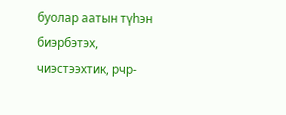буолар аатын түһэн биэрбэтэх, чиэстээхтик, рчр-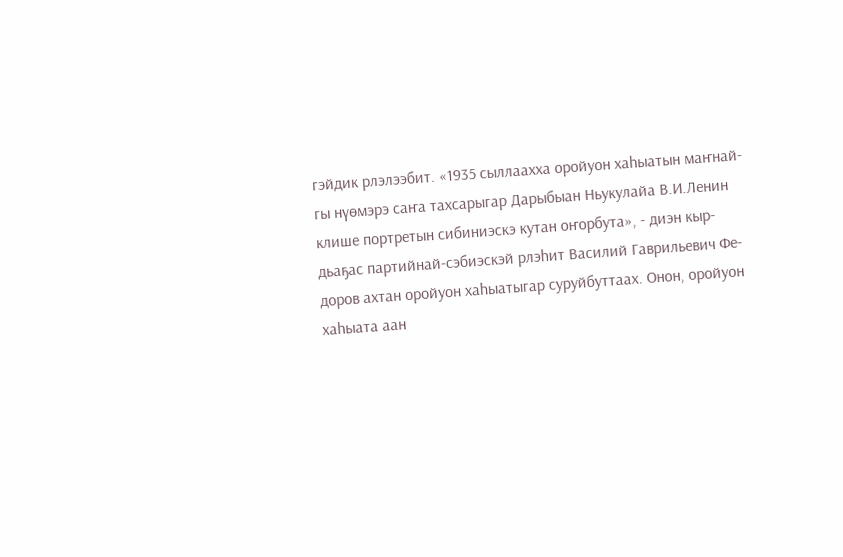гэйдик рлэлээбит. «1935 сыллаахха оройуон хаһыатын маҥнай-
гы нүөмэрэ саҥа тахсарыгар Дарыбыан Ньукулайа В.И.Ленин
клише портретын сибиниэскэ кутан оҥорбута», - диэн кыр-
дьаҕас партийнай-сэбиэскэй рлэһит Василий Гаврильевич Фе-
доров ахтан оройуон хаһыатыгар суруйбуттаах. Онон, оройуон
хаһыата аан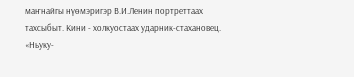маҥнайгы нүөмэригэр В.И.Ленин портреттаах
тахсыбыт. Кини - холкуостаах ударник-стахановец. «Ньуку-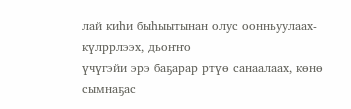лай киһи быһыытынан олус оонньуулаах-күлррлээх, дьоҥҥо
үчүгэйи эрэ баҕарар ртүө санаалаах, көнө сымнаҕас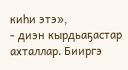киһи этэ»,
- диэн кырдьаҕастар ахталлар. Бииргэ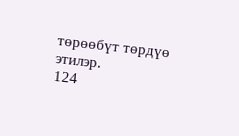төрөөбүт төрдүө этилэр.
124